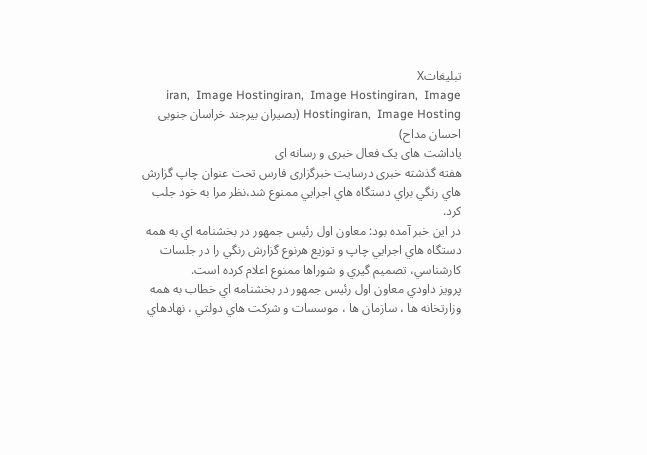تبليغاتX
iran,  Image Hostingiran,  Image Hostingiran,  Image Hostingiran,  Image Hosting (بصیران بیرجند خراسان جنوبی احسان مداح)
یاداشت های یک فعال خبری و رسانه ای
هفته گذشته خبری درسایت خبرگزاری فارس تحت عنوان چاپ گزارش هاي رنگي براي دستگاه هاي اجرايي ممنوع شد،نظر مرا به خود جلب کرد.
در این خبر آمده بود: معاون اول رئيس جمهور در بخشنامه اي به همه دستگاه هاي اجرايي چاپ و توزيع هرنوع گزارش رنگي را در جلسات كارشناسي، تصميم گيري و شوراها ممنوع اعلام كرده است.
پرويز داودي معاون اول رئيس جمهور در بخشنامه اي خطاب به همه وزارتخانه ها ، سازمان ها ، موسسات و شركت هاي دولتي ، نهادهاي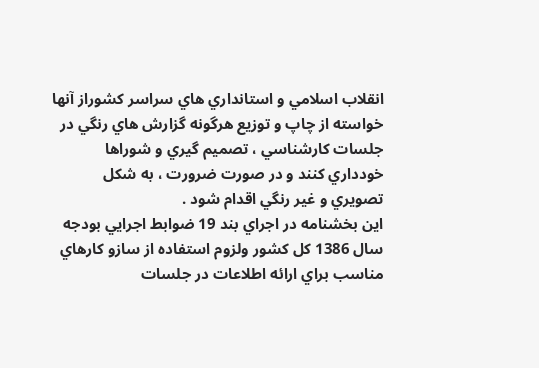انقلاب اسلامي و استانداري هاي سراسر كشوراز آنها خواسته از چاپ و توزيع هرگونه گزارش هاي رنگي در جلسات كارشناسي ، تصميم گيري و شوراها خودداري كنند و در صورت ضرورت ، به شكل تصويري و غير رنگي اقدام شود .
اين بخشنامه در اجراي بند 19 ضوابط اجرايي بودجه سال 1386 كل كشور ولزوم استفاده از سازو كارهاي مناسب براي ارائه اطلاعات در جلسات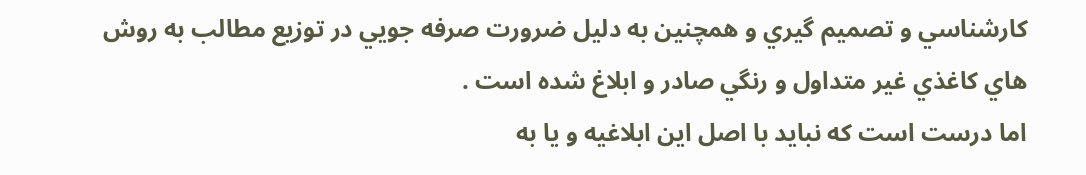كارشناسي و تصميم گيري و همچنين به دليل ضرورت صرفه جويي در توزيع مطالب به روش هاي كاغذي غير متداول و رنگي صادر و ابلاغ شده است .
اما درست است که نباید با اصل این ابلاغیه و یا به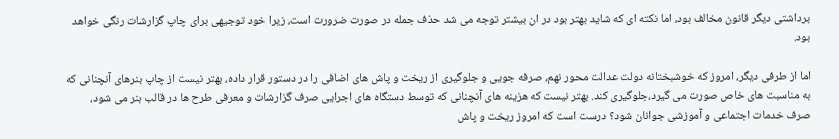برداشتی دیگر قانون مخالف بود، اما نکته ای که شاید بهتر بود در ان بیشتر توجه می شد حذف جمله در صورت ضرورت است، زیرا خود توجیهی برای چاپ گزارشات رنگی خواهد بود.

اما از طرفی دیگر، امروز که خوشبختانه دولت عدالت محور نهم، صرفه جویی و جلوگیری از ریخت و پاش های اضافی را در دستور قرار داده، بهتر نیست از چاپ بنرهای آنچنانی که به مناسبت های خاص صورت می گیرد،جلوگیری کند. بهتر نیست که هزینه های آنچنانی که توسط دستگاه های اجرایی صرف گزارشات و معرفی طرح ها در قالب بنر می شود، صرف خدمات اجتماعی و آموزشی جوانان شود؟ درست است که امروز ریخت و پاش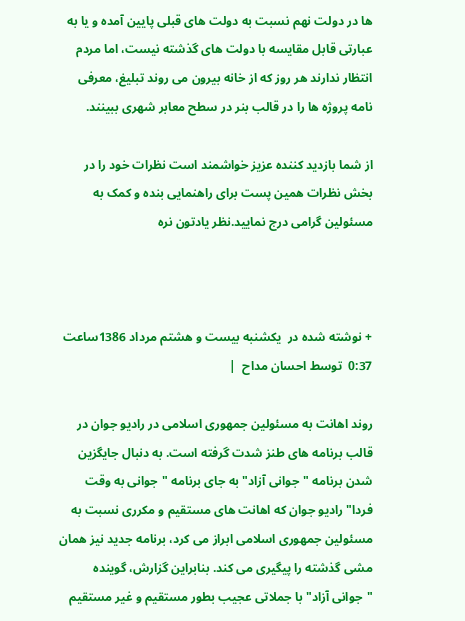ها در دولت نهم نسبت به دولت های قبلی پایین آمده و یا به عبارتی قابل مقایسه با دولت های گذشته نیست، اما مردم انتظار ندارند هر روز که از خانه بیرون می روند تبلیغ، معرفی نامه پروژه ها را در قالب بنر در سطح معابر شهری ببینند.

از شما بازدید کننده عزیز خواشمند است نظرات خود را در بخش نظرات همین پست برای راهنمایی بنده و کمک به مسئولین گرامی درج نمایید.نظر یادتون نره



+ نوشته شده در  یکشنبه بیست و هشتم مرداد 1386ساعت 0:37  توسط احسان مداح  |

روند اهانت به مسئولین جمهوری اسلامی در رادیو جوان در قالب برنامه های طنز شدت گرفته است. به دنبال جایگزین شدن برنامه "جوانی آزاد" به جای برنامه "جوانی به وقت فردا" رادیو جوان كه اهانت های مستقیم و مكرری نسبت به مسئولین جمهوری اسلامی ابراز می كرد، برنامه جدید نیز همان مشی گذشته را پیگیری می كند. بنابراین گزارش، گوینده "جوانی آزاد" با جملاتی عجیب بطور مستقیم و غیر مستقیم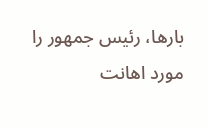بارها، رئیس جمهور را مورد اهانت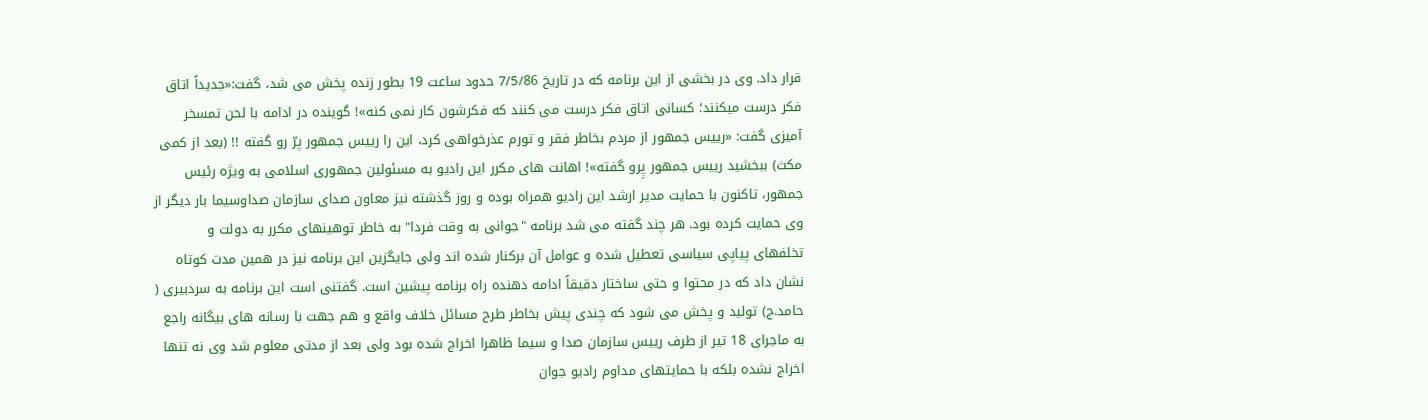قرار داد. وی در بخشی از این برنامه که در تاریخ 7/5/86 حدود ساعت 19 بطور زنده پخش می شد، گفت:«جدیداً اتاق فکر درست میکنند؛ کسانی اتاق فکر درست می کنند که فکرشون کار نمی کنه»! گوینده در ادامه با لحن تمسخر آمیزی گفت: «رییس جمهور از مردم بخاطر فقر و تورم عذرخواهی کرد، این را رییس جمهور پرّ رو گفته !! (بعد از کمی مکث) ببخشید رییس جمهور پِرو گفته»! اهانت های مكرر این رادیو به مسئولین جمهوری اسلامی به ویژه رئیس جمهور، تاكنون با حمایت مدیر ارشد این رادیو همراه بوده و روز گذشته نیز معاون صدای سازمان صداوسیما بار دیگر از وی حمایت كرده بود. هر چند گفته می شد برنامه "جوانی به وقت فردا" به خاطر توهینهای مکرر به دولت و تخلفهای پیاپی سیاسی تعطیل شده و عوامل آن برکنار شده اند ولی جایگزین این برنامه نیز در همین مدت کوتاه نشان داد که در محتوا و حتی ساختار دقیقاً ادامه دهنده راه برنامه پیشین است. گفتنی است این برنامه به سردبیری ( حامد.ج) تولید و پخش می شود که چندی پیش بخاطر طرح مسائل خلاف واقع و هم جهت با رسانه های بیگانه راجع به ماجرای 18 تیر از طرف رییس سازمان صدا و سیما ظاهرا اخراج شده بود ولی بعد از مدتی معلوم شد وی نه تنها اخراج نشده بلکه با حمایتهای مداوم رادیو جوان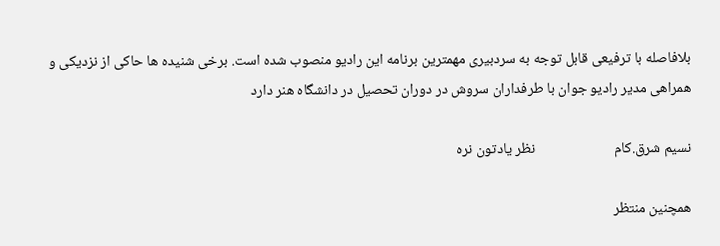بلافاصله با ترفیعی قابل توجه به سردبیری مهمترین برنامه این رادیو منصوب شده است. برخی شنیده ها حاكی از نزدیكی و همراهی مدیر رادیو جوان با طرفداران سروش در دوران تحصیل در دانشگاه هنر دارد

نسیم شرق.کام                        نظر یادتون نره

همچنین منتظر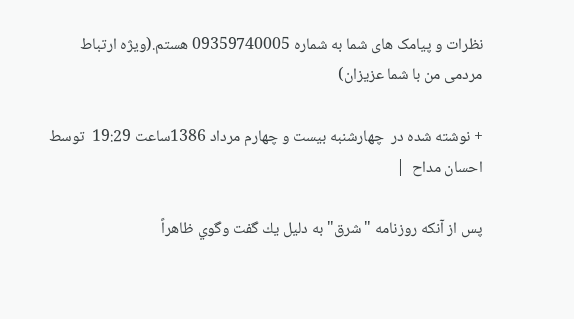نظرات و پیامک های شما به شماره 09359740005 هستم.(ویژه ارتباط مردمی من با شما عزیزان)

+ نوشته شده در  چهارشنبه بیست و چهارم مرداد 1386ساعت 19:29  توسط احسان مداح  |

پس از آنكه روزنامه "شرق" به دليل يك گفت وگوي ظاهراً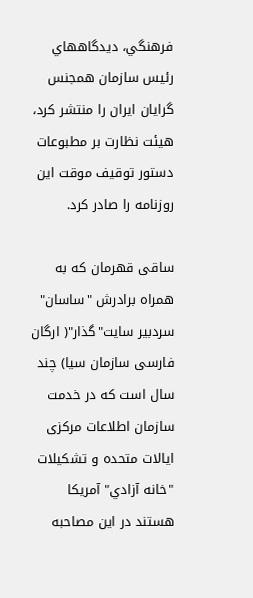فرهنگي، ديدگاههاي رئيس سازمان همجنس گرايان ايران را منتشر كرد، هيئت نظارت بر مطبوعات دستور توقيف موقت اين روزنامه را صادر كرد.

ساقى قهرمان كه به همراه برادرش "ساسان" سردبير سايت‌"گذار"( ارگان فارسى سازمان سيا) چند سال است كه در خدمت سازمان اطلاعات مركزى ايالات متحده و تشكيلات "خانه آزادي" آمريكا هستند در اين مصاحبه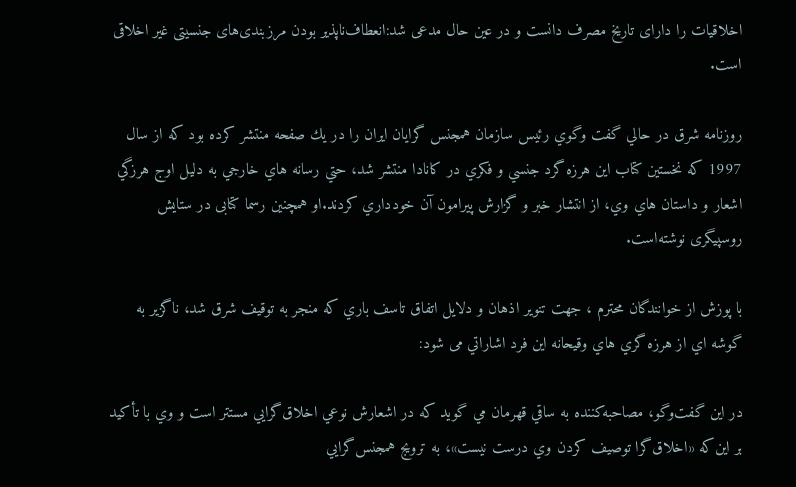اخلاقيات را داراى تاريخ مصرف دانست و در عين حال مدعى شد:انعطاف‌ناپذير بودن مرزبندى‌هاى جنسيتى غير اخلاقى است.

روزنامه شرق در حالي گفت وگوي رئيس سازمان همجنس گرايان ايران را در يك صفحه منتشر كرده بود كه از سال 1997 كه نخستين كتاب اين هرزه گرد جنسي و فكري در كانادا منتشر شد، حتي رسانه هاي خارجي به دليل اوج هرزگي اشعار و داستان هاي وي، از انتشار خبر و گزارش پيرامون آن خودداري كردند.او همچنين رسما كتابى در ستايش روسپيگرى نوشته‌است.

با پوزش از خوانندگان محترم ، جهت تنوير اذهان و دلايل اتفاق تاسف باري كه منجر به توقيف شرق شد، ناگزير به گوشه اي از هرزه گري هاي وقيحانه اين فرد اشاراتي می شود:

در اين گفت‌وگو، مصاحبه‌كننده به ساقي قهرمان مي گويد كه در اشعارش نوعي اخلاق‌گرايي مستتر است و وي با تأكيد بر اين‌كه «اخلاق‌‌گرا توصيف كردن وي درست نيست»، به ترويج همجنس‌گرايي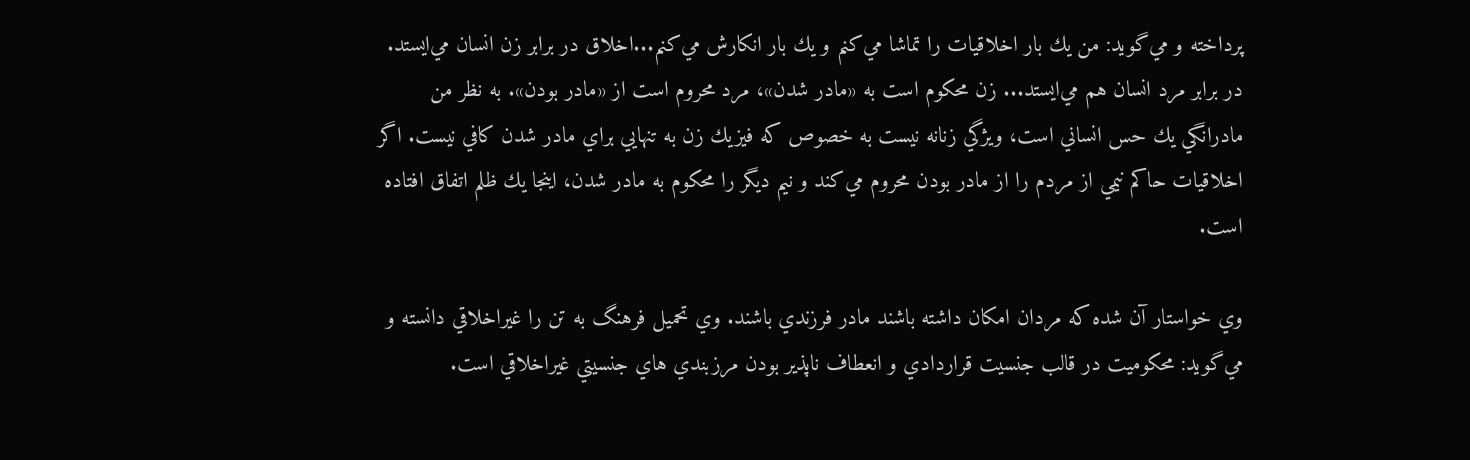پرداخته و مي‌گويد: من يك بار اخلاقيات را تماشا مي‌كنم و يك بار انكارش مي‌كنم...اخلاق در برابر زن انسان مي‌ايستد. در برابر مرد انسان هم مي‌ايستد... زن محكوم است به «مادر شدن»، مرد محروم است از «مادر بودن». به نظر من مادرانگي يك حس انساني است، ويژگي زنانه نيست به خصوص كه فيزيك زن به تنهايي براي مادر شدن كافي نيست. اگر اخلاقيات حاكم نيمي از مردم را از مادر بودن محروم مي‌كند و نيم ديگر را محكوم به مادر شدن، اينجا يك ظلم اتفاق افتاده است.

وي خواستار آن شده كه مردان امكان داشته باشند مادر فرزندي باشند. وي تحميل فرهنگ به تن را غيراخلاقي دانسته و مي‌گويد: محكوميت در قالب جنسيت قراردادي و انعطاف ناپذير بودن مرزبندي هاي جنسيتي غيراخلاقي است.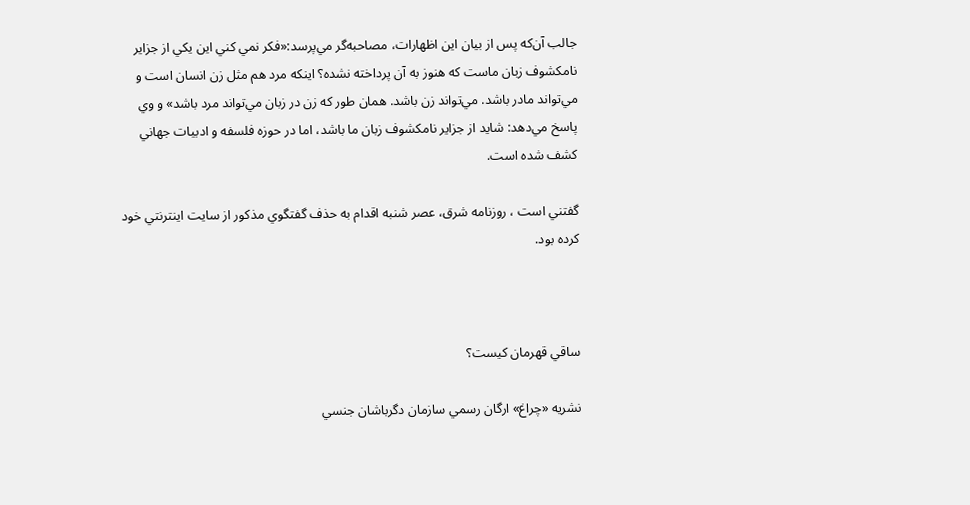جالب آن‌كه پس از بيان اين اظهارات، مصاحبه‌گر مي‌پرسد:«فكر نمي كني اين يكي از جزاير نامكشوف زبان ماست كه هنوز به آن پرداخته نشده؟ اينكه مرد هم مثل زن انسان است و مي‌تواند مادر باشد. مي‌تواند زن باشد. همان طور كه زن در زبان مي‌تواند مرد باشد» و وي پاسخ مي‌دهد: شايد از جزاير نامكشوف زبان ما باشد، اما در حوزه فلسفه و ادبيات جهاني كشف شده است.

گفتني است ، روزنامه شرق، عصر شنبه اقدام به حذف گفتگوي مذكور از سايت اينترنتي خود كرده بود.



ساقي قهرمان كيست؟

نشريه «چراغ» ارگان رسمي سازمان دگرباشان جنسي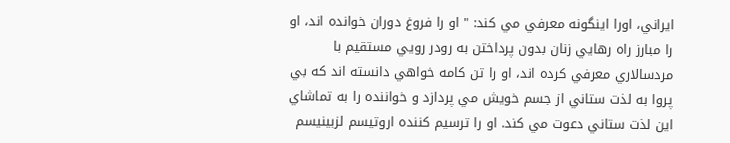ايراني، اورا اينگونه معرفي مي كند: " او را فروغ دوران خوانده اند، او را مبارز راه رهايي زنان بدون پرداختن به رودر رويي مستقيم با مردسالاري معرفي كرده اند، او را تن كامه خواهي دانسته اند كه بي پروا به لذت ستاني از جسم خويش مي پردازد و خواننده را به تماشاي اين لذت ستاني دعوت مي كند. او را ترسيم كننده اروتيسم لزبينيسم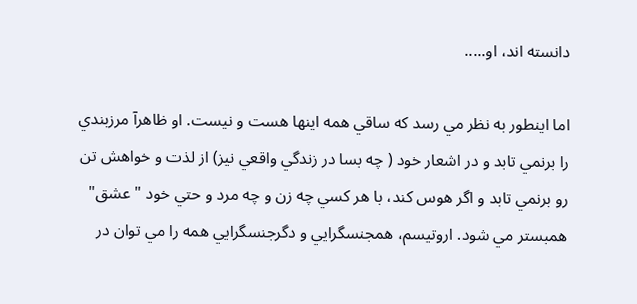دانسته اند، او.....

اما اينطور به نظر مي رسد كه ساقي همه اينها هست و نيست. او ظاهرآ مرزبندي را برنمي تابد و در اشعار خود ( چه بسا در زندگي واقعي نيز) از لذت و خواهش تن رو برنمي تابد و اگر هوس كند، با هر كسي چه زن و چه مرد و حتي خود " عشق" همبستر مي شود. اروتيسم، همجنسگرايي و دگرجنسگرايي همه را مي توان در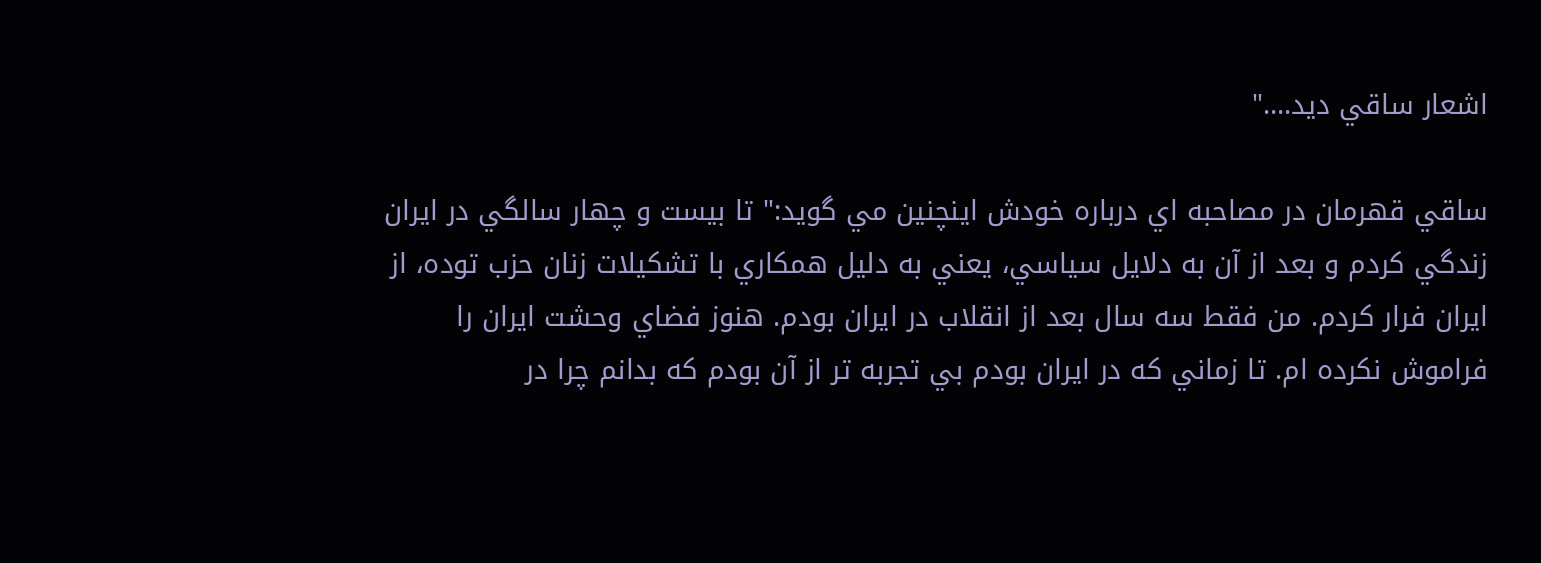اشعار ساقي ديد...."

ساقي قهرمان در مصاحبه اي درباره خودش اينچنين مي گويد:" تا بيست و چهار سالگي در ايران زندگي كردم و بعد از آن به دلايل سياسي، يعني به دليل همكاري با تشكيلات زنان حزب توده، از ايران فرار كردم. من فقط سه سال بعد از انقلاب در ايران بودم. هنوز فضاي وحشت ايران را فراموش نكرده ام. تا زماني كه در ايران بودم بي تجربه تر از آن بودم كه بدانم چرا در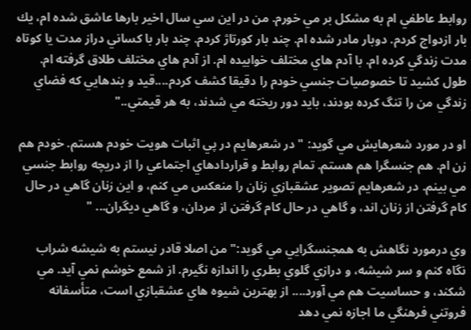روابط عاطفي ام به مشكل بر مي خورم. من در اين سي سال اخير بارها عاشق شده ام، يك بار ازدواج كردم. دوبار مادر شده ام. چند بار كورتاژ كردم. چند بار با كساني دراز مدت يا كوتاه مدت زندگي كرده ام. با آدم هاي مختلف خوابيده ام. از آدم هاي مختلف طلاق گرفته ام. طول كشيد تا خصوصيات جنسي خودم را دقيقا كشف كردم....قيد و بندهايي كه فضاي زندگي من را تنگ كرده بودند، بايد دور ريخته مي شدند، به هر قيمتي.."

او در مورد شعرهايش مي گويد: " در شعرهايم در پي اثبات هويت خودم هستم. خودم هم زن ام. هم جنسگرا هم هستم. تمام روابط و قراردادهاي اجتماعي را از دريچه روابط جنسي مي بينم. در شعرهايم تصوير عشقبازي زنان را منعكس مي كنم، و اين زنان گاهي در حال كام گرفتن از زنان اند، و گاهي در حال كام گرفتن از مردان، و گاهي ديگران... "

وي درمورد نگاهش به همجنسگرايي مي گويد:" من اصلا قادر نيستم به شيشه شراب نگاه كنم و سر شيشه، و درازي گلوي بطري را اندازه نگيرم. از شمع خوشم نمي آيد. مي شكند، و حساسيت هم مي آورد.... از بهترين شيوه هاي عشقبازي است، متأسفانه فروتني فرهنگي ما اجازه نمي دهد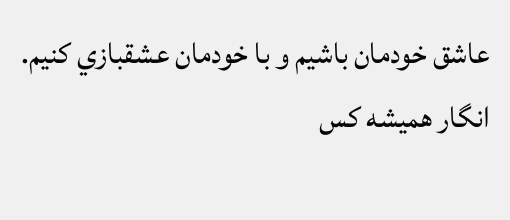عاشق خودمان باشيم و با خودمان عشقبازي كنيم. انگار هميشه كس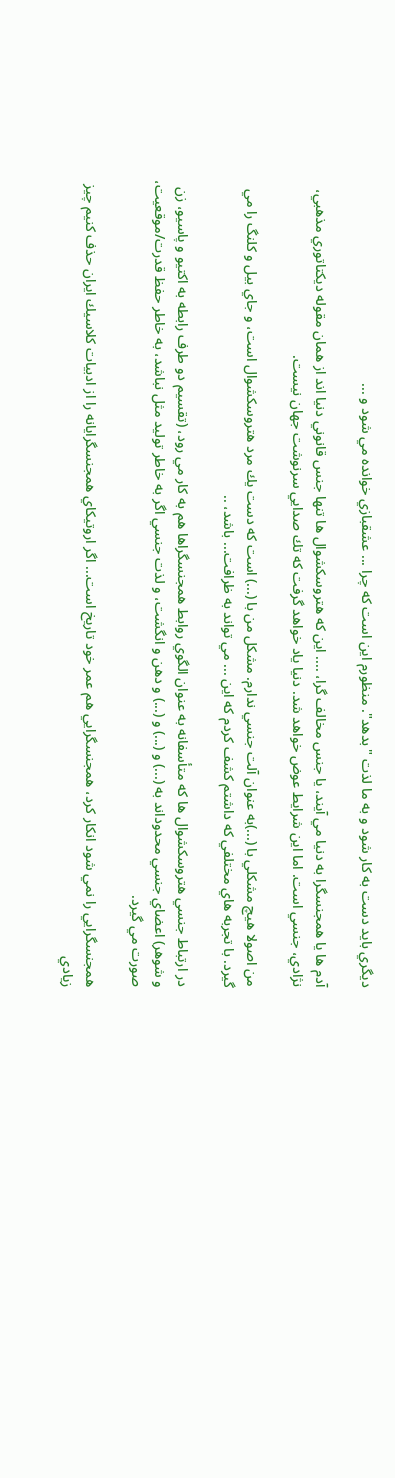ديگري بايد دست به كار شود و به ما لذت "بدهد". منظورم اين است كه چرا ... عشقبازي خوانده مي شود و ...

آدم ها يا همجنسگرا به دنيا مي آيند، يا جنس مخالف گرا، .... اين كه هتروسكشوال ها تنها جنس قانوني دنيا اند از همان مقوله ديكتاتوري مذهبي، نژادي، جنسي است. اما اين شرايط عوض خواهد شد. دنيا ياد خواهد گرفت كه تك صدايي سرنوشت جهان نيست.

من اصولا هيچ مشكلي با (...)به عنوان آلت جنسي ندارم. مشكل من با (...) است كه دست يك مرد هتروسكشوال است، و جاي بيل و كلنگ را مي گيرد. با تجربه هاي مختلفي كه داشتم كشف كردم كه اين ... مي تواند به ظرافت... باشد، ..

در ارتباط جنسي هتروسكشوال ها كه متأسفانه به عنوان الگوي روابط همجنسگراها هم به كار مي رود، (تقسيم دو طرف رابطه به اكتيو و پاسيو، زن و شوهر) اعضاي جنسي محدوداند به (...) و (...) و (...) و دهن و انگشت، و لذت جنسي اگر به خاطر توليد مثل نباشد، به خاطر حفظ قدرت/موقعيت، صورت مي گيرد.

همجنسگرايي را نمي شود انكار كرد، همجنسگرايي هم عمر خود تاريخ است... اگر اروتيكاي همجنسگرايانه را از ادبيات كلاسيك ايران حذف كنيم چيز زيادي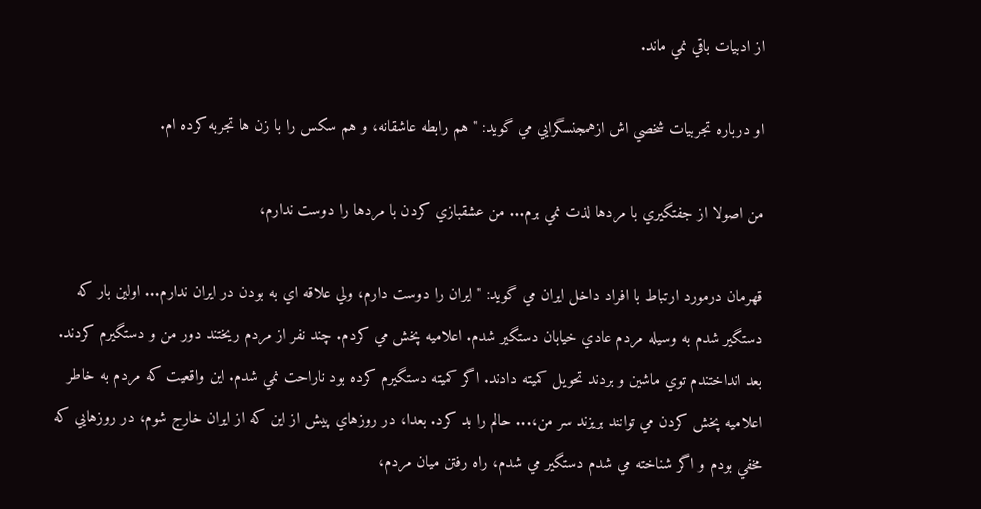از ادبيات باقي نمي ماند.

او درباره تجربيات شخصي اش ازهمجنسگرايي مي گويد: " هم رابطه عاشقانه، و هم سكس را با زن ها تجربه كرده ام.

من اصولا از جفتگيري با مردها لذت نمي برم... من عشقبازي كردن با مردها را دوست ندارم،

قهرمان درمورد ارتباط با افراد داخل ايران مي گويد: " ايران را دوست دارم، ولي علاقه اي به بودن در ايران ندارم... اولين بار كه دستگير شدم به وسيله مردم عادي خيابان دستگير شدم. اعلاميه پخش مي كردم. چند نفر از مردم ريختند دور من و دستگيرم كردند. بعد انداختندم توي ماشين و بردند تحويل كميته دادند. اگر كميته دستگيرم كرده بود ناراحت نمي شدم. اين واقعيت كه مردم به خاطر اعلاميه پخش كردن مي توانند بريزند سر من،... حالم را بد كرد. بعدا، در روزهاي پيش از اين كه از ايران خارج شوم، در روزهايي كه مخفي بودم و اگر شناخته مي شدم دستگير مي شدم، راه رفتن ميان مردم،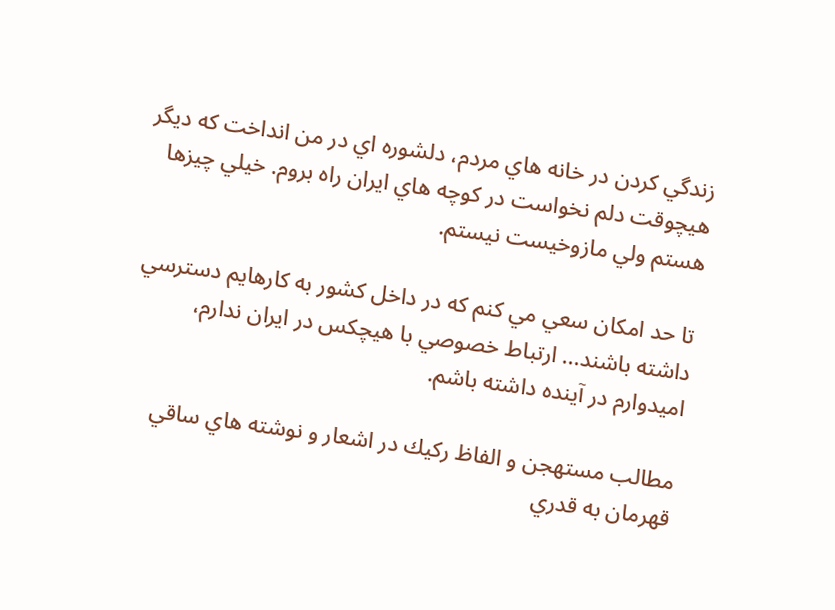زندگي كردن در خانه هاي مردم، دلشوره اي در من انداخت كه ديگر هيچوقت دلم نخواست در كوچه هاي ايران راه بروم. خيلي چيزها هستم ولي مازوخيست نيستم.

تا حد امكان سعي مي كنم كه در داخل كشور به كارهايم دسترسي داشته باشند... ارتباط خصوصي با هيچكس در ايران ندارم، اميدوارم در آينده داشته باشم.

مطالب مستهجن و الفاظ ركيك در اشعار و نوشته هاي ساقي قهرمان به قدري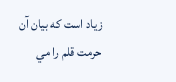زياد است كه بيان آن حرمت قلم را مي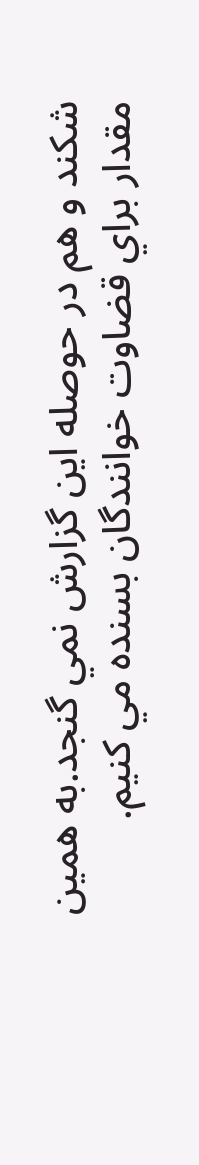شكند و هم در حوصله اين گزارش نمي گنجد.به همين مقدار براي قضاوت خوانندگان بسنده مي كنيم.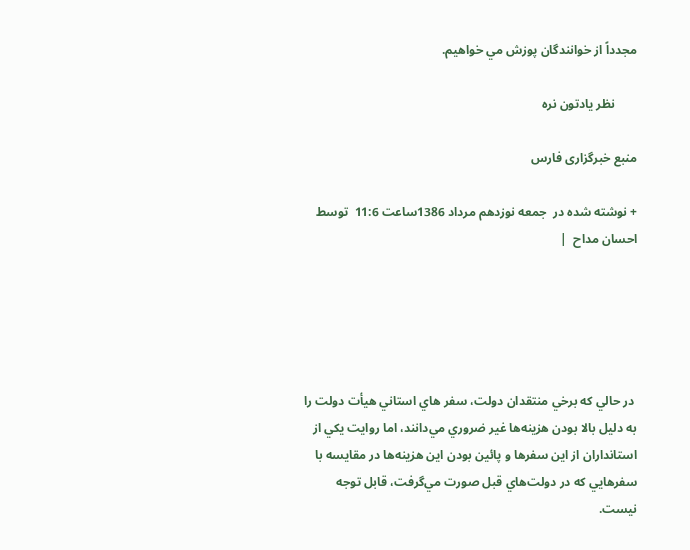مجدداً از خوانندگان پوزش مي خواهيم.

       نظر یادتون نره

منبع خبرگزاری فارس

+ نوشته شده در  جمعه نوزدهم مرداد 1386ساعت 11:6  توسط احسان مداح  |





 در حالي كه برخي منتقدان دولت، سفر هاي استاني هيأت دولت را به دليل بالا بودن هزينه‌ها غير ضروري مي‌دانند، اما روايت يكي از استانداران از اين سفرها و پائين بودن اين هزينه‌ها در مقايسه با سفرهايي كه در دولت‌هاي قبل صورت مي‌گرفت، قابل توجه نيست.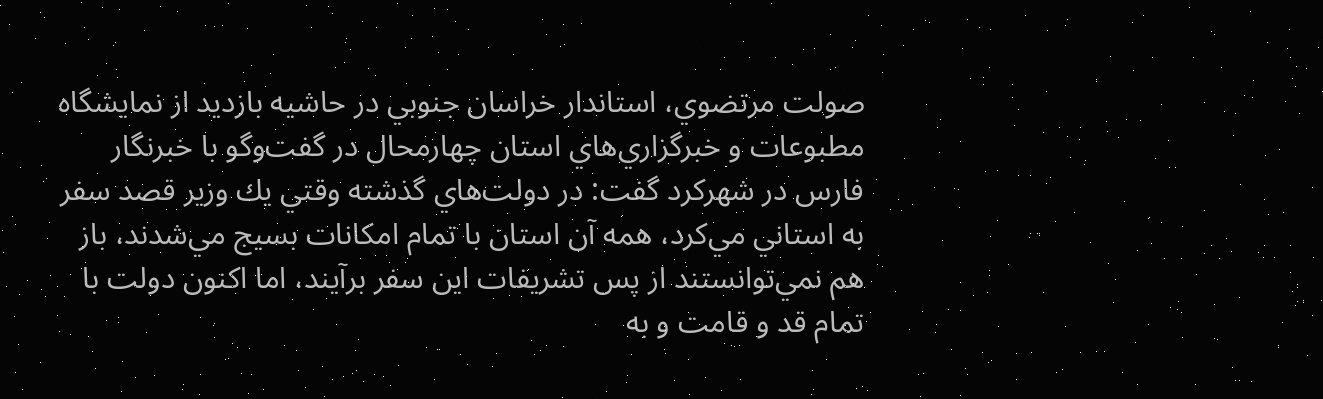صولت مرتضوي، استاندار خراسان جنوبي در حاشيه بازديد از نمايشگاه مطبوعات و خبرگزاري‌هاي استان چهارمحال در گفت‌وگو با خبرنگار فارس در شهركرد گفت: در دولت‌هاي گذشته وقتي يك وزير قصد سفر به استاني مي‌كرد، همه آن استان با تمام امكانات بسيج مي‌شدند، باز هم نمي‌توانستند از پس تشريفات اين سفر برآيند، اما اكنون دولت با تمام قد و قامت و به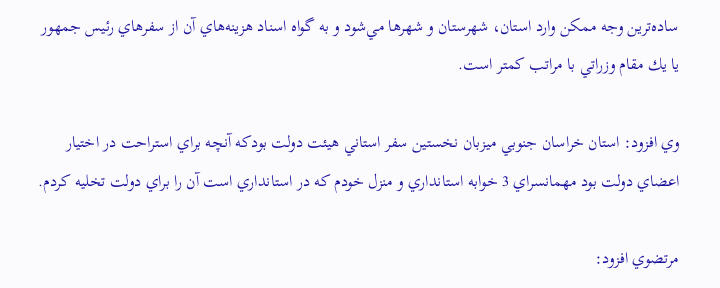ساده‌ترين وجه ممكن وارد استان، شهرستان و شهرها مي‌شود و به گواه اسناد هزينه‌هاي آن از سفرهاي رئيس جمهور يا يك مقام وزراتي با مراتب كمتر است.

وي افزود: استان خراسان جنوبي ميزبان نخستين سفر استاني هيئت دولت بودكه آنچه براي استراحت در اختيار اعضاي دولت بود مهمانسراي 3 خوابه استانداري و منزل خودم كه در استانداري است آن را براي دولت تخليه كردم.

مرتضوي افزود: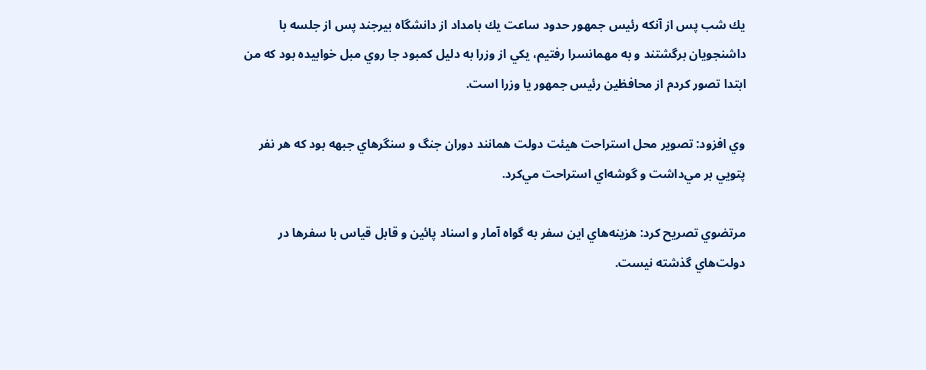يك شب پس از آنكه رئيس جمهور حدود ساعت يك بامداد از دانشگاه بيرجند پس از جلسه با داشنجويان برگشتند و به مهمانسرا رفتيم، يكي از وزرا به دليل كمبود جا روي مبل خوابيده بود كه من ابتدا تصور كردم از محافظين رئيس جمهور يا وزرا است.

وي افزود: تصوير محل استراحت هيئت دولت همانند دوران جنگ و سنگرهاي جبهه بود كه هر نفر پتويي بر مي‌داشت و گوشه‌اي استراحت مي‌كرد.

مرتضوي تصريح كرد: هزينه‌هاي اين سفر به گواه آمار و اسناد پائين و قابل قياس با سفرها در دولت‌هاي گذشته نيست.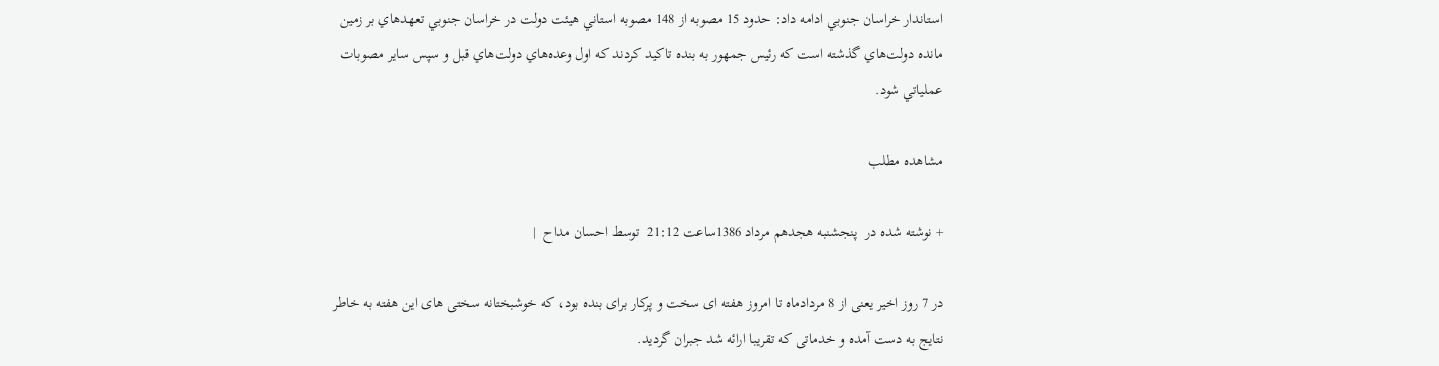استاندار خراسان جنوبي ادامه داد: حدود 15 مصوبه از 148 مصوبه استاني هيئت دولت در خراسان جنوبي تعهدهاي بر زمين مانده دولت‌هاي گذشته است كه رئيس جمهور به بنده تاكيد كردند كه اول وعده‌هاي دولت‌هاي قبل و سپس ساير مصوبات عملياتي شود.

مشاهده مطلب

+ نوشته شده در  پنجشنبه هجدهم مرداد 1386ساعت 21:12  توسط احسان مداح  |

در 7 روز اخیر یعنی از 8 مردادماه تا امروز هفته ای سخت و پرکار برای بنده بود، که خوشبختانه سختی های این هفته به خاطر نتایج به دست آمده و خدماتی که تقریبا ارائه شد جبران گردید.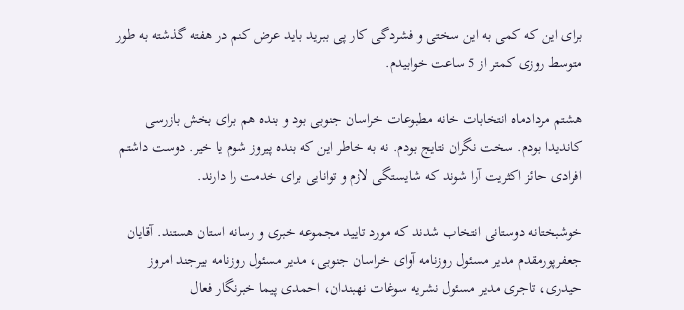برای این که کمی به این سختی و فشردگی کار پی ببرید باید عرض کنم در هفته گذشته به طور متوسط روزی کمتر از 5 ساعت خوابیدم.

هشتم مردادماه انتخابات خانه مطبوعات خراسان جنوبی بود و بنده هم برای بخش بازرسی کاندیدا بودم. سخت نگران نتایج بودم. نه به خاطر این که بنده پیروز شوم یا خیر. دوست داشتم افرادی حائز اکثریت آرا شوند که شایستگی لازم و توانایی برای خدمت را دارند.

خوشبختانه دوستانی انتخاب شدند که مورد تایید مجموعه خبری و رسانه استان هستند. آقایان جعفرپورمقدم مدیر مسئول روزنامه آوای خراسان جنوبی، مدیر مسئول روزنامه بیرجند امروز حیدری، تاجری مدیر مسئول نشریه سوغات نهبندان، احمدی پیما خبرنگار فعال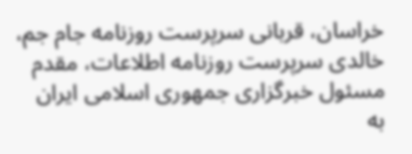خراسان، قربانی سرپرست روزنامه جام جم، خالدی سرپرست روزنامه اطلاعات، مقدم مسئول خبرگزاری جمهوری اسلامی ایران به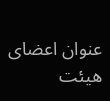عنوان اعضای هیئت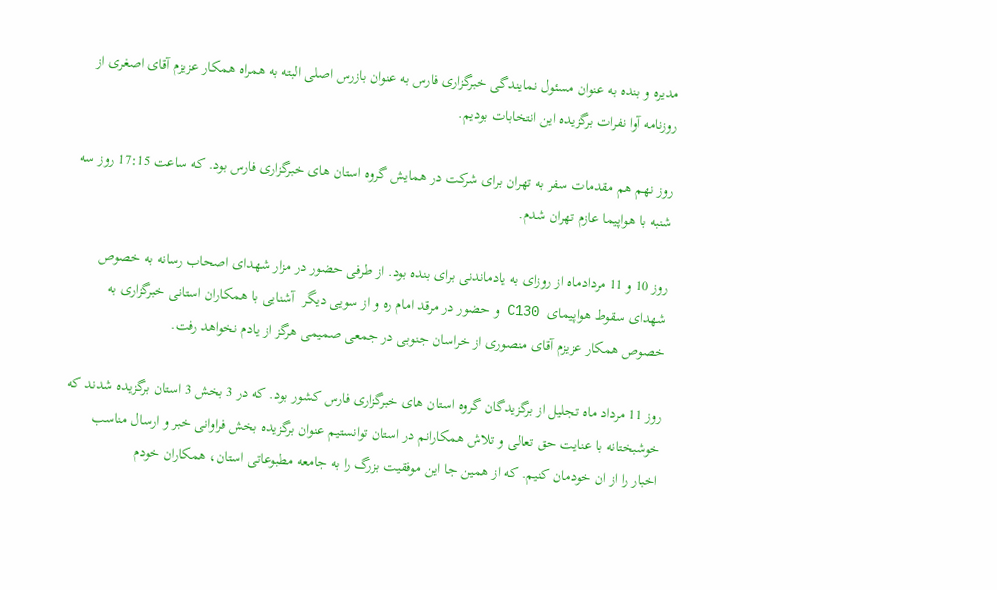مدیره و بنده به عنوان مسئول نمایندگی خبرگزاری فارس به عنوان بازرس اصلی البته به همراه همکار عزیزم آقای اصغری از روزنامه آوا نفرات برگزیده این انتخابات بودیم.

روز نهم هم مقدمات سفر به تهران برای شرکت در همایش گروه استان های خبرگزاری فارس بود. که ساعت 17:15 روز سه شنبه با هواپیما عازم تهران شدم.

روز 10 و 11 مردادماه از روزای به یادماندنی برای بنده بود. از طرفی حضور در مزار شهدای اصحاب رسانه به خصوص  شهدای سقوط هواپیمای  C130 و حضور در مرقد امام ره و از سویی دیگر  آشنایی با همکاران استانی خبرگزاری به خصوص همکار عزیزم آقای منصوری از خراسان جنوبی در جمعی صمیمی هرگز از یادم نخواهد رفت.

روز 11 مرداد ماه تجلیل از برگزیدگان گروه استان های خبرگزاری فارس کشور بود. که در 3 بخش 3 استان برگزیده شدند که خوشبختانه با عنایت حق تعالی و تلاش همکارانم در استان توانستیم عنوان برگزیده بخش فراوانی خبر و ارسال مناسب اخبار را از ان خودمان کنیم. که از همین جا این موفقیت بزرگ را به جامعه مطبوعاتی استان، همکاران خودم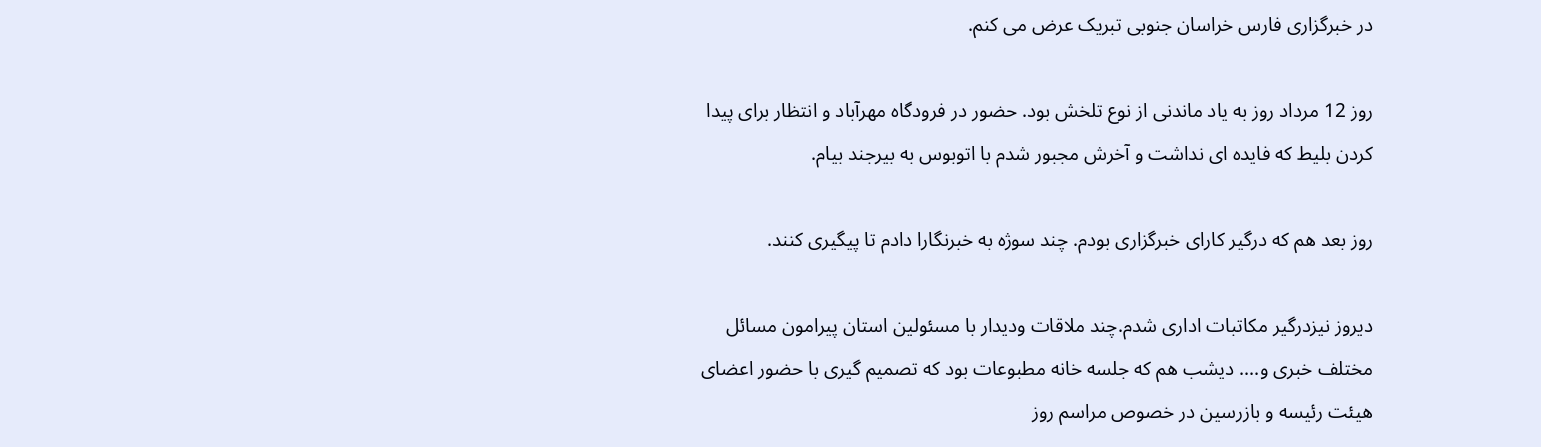در خبرگزاری فارس خراسان جنوبی تبریک عرض می کنم.

روز 12 مرداد روز به یاد ماندنی از نوع تلخش بود. حضور در فرودگاه مهرآباد و انتظار برای پیدا کردن بلیط که فایده ای نداشت و آخرش مجبور شدم با اتوبوس به بیرجند بیام.

روز بعد هم که درگیر کارای خبرگزاری بودم. چند سوژه به خبرنگارا دادم تا پیگیری کنند.

دیروز نیزدرگیر مکاتبات اداری شدم.چند ملاقات ودیدار با مسئولین استان پیرامون مسائل مختلف خبری و.... دیشب هم که جلسه خانه مطبوعات بود که تصمیم گیری با حضور اعضای هیئت رئیسه و بازرسین در خصوص مراسم روز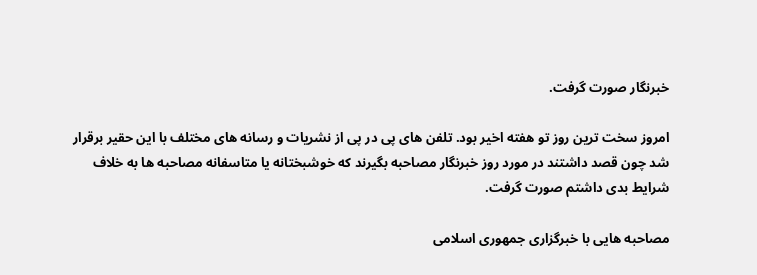خبرنگار صورت گرفت.

امروز سخت ترین روز تو هفته اخیر بود. تلفن های پی در پی از نشریات و رسانه های مختلف با این حقیر برقرار شد چون قصد داشتند در مورد روز خبرنگار مصاحبه بگیرند که خوشبختانه یا متاسفانه مصاحبه ها به خلاف شرایط بدی داشتم صورت گرفت.

مصاحبه هایی با خبرگزاری جمهوری اسلامی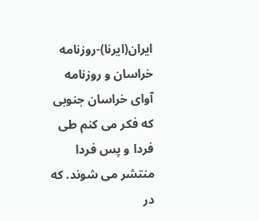ایران(ایرنا)-روزنامه خراسان و روزنامه آوای خراسان جنوبی که فکر می کنم طی فردا و پس فردا منتشر می شوند. که در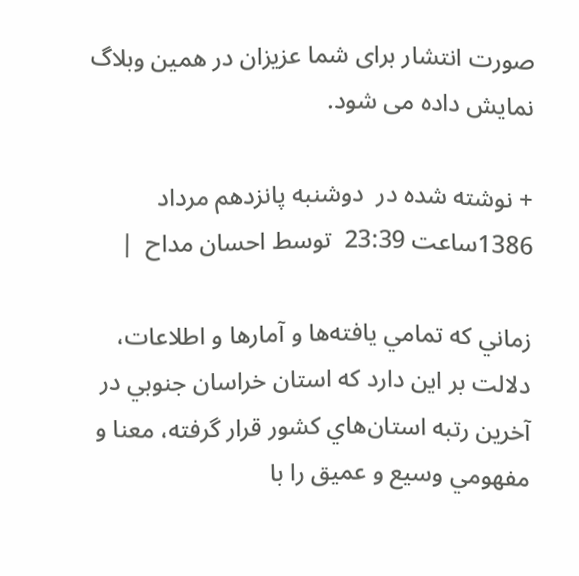صورت انتشار برای شما عزیزان در همین وبلاگ نمایش داده می شود.

+ نوشته شده در  دوشنبه پانزدهم مرداد 1386ساعت 23:39  توسط احسان مداح  |

زماني كه تمامي يافته‌ها و آمارها و اطلاعات، دلا‌لت بر اين دارد كه استان خراسان جنوبي در آخرين رتبه استان‌هاي كشور قرار گرفته، معنا و مفهومي وسيع و عميق را با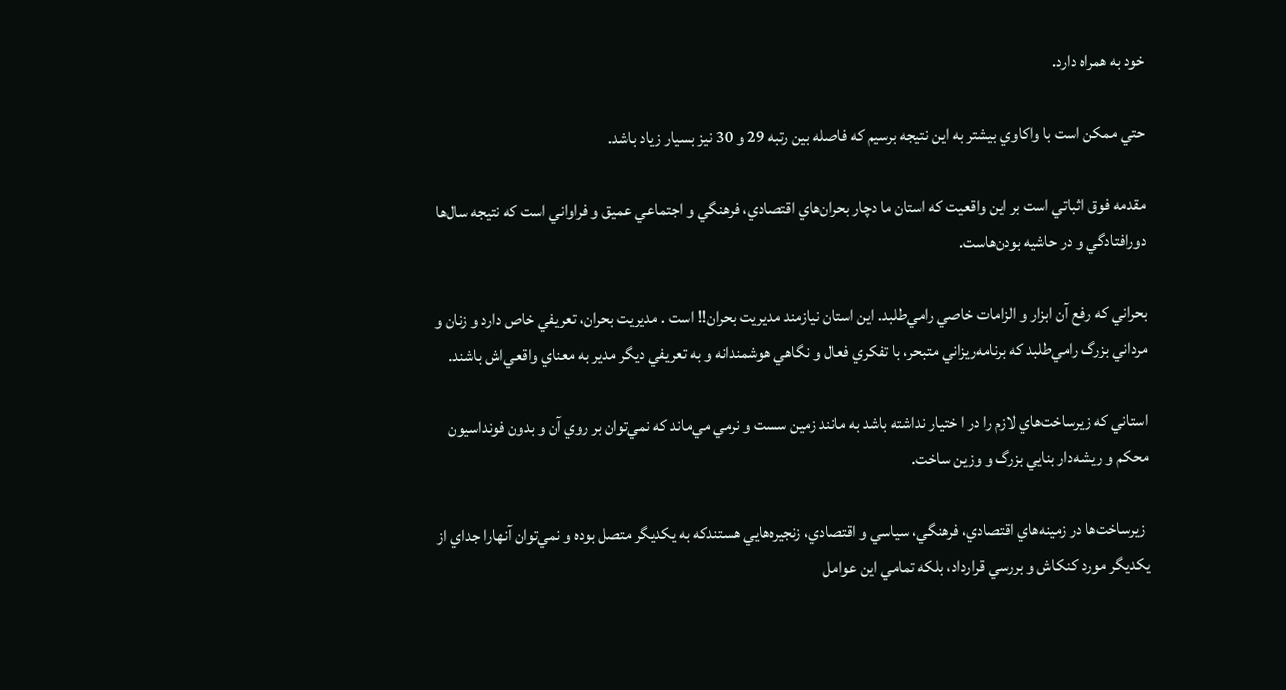خود به همراه دارد.

حتي ممكن است با واكاوي بيشتر به اين نتيجه برسيم كه فاصله بين رتبه 29 و 30 نيز بسيار زياد باشد.

مقدمه فوق اثباتي است بر اين واقعيت كه استان ما دچار بحران‌هاي اقتصادي، فرهنگي و اجتماعي عميق و فراواني است كه نتيجه‌ سال‌ها دورافتادگي و در حاشيه‌ بودن‌هاست.

بحراني كه رفع آن ابزار و الزامات خاصي رامي‌طلبد. اين استان نيازمند مديريت بحران!! است . مديريت بحران، تعريفي خاص دارد و زنان و مرداني بزرگ رامي‌طلبد كه برنامه‌ريزاني متبحر، با تفكري فعال و نگاهي هوشمندانه و به تعريفي ديگر مدير به معناي واقعي‌اش باشند.

استاني كه زيرساخت‌هاي لازم را در ا ختيار نداشته باشد به مانند زمين سست و نرمي مي‌ماند كه نمي‌توان بر روي آن و بدون فونداسيون محكم و ريشه‌دار بنايي بزرگ و وزين ساخت.

 زيرساخت‌ها در زمينه‌هاي اقتصادي، فرهنگي، سياسي و اقتصادي، زنجيره‌هايي هستندكه به يكديگر متصل بوده و نمي‌توان آنهارا جداي از يكديگر مورد كنكاش و بررسي قرارداد، بلكه تمامي اين عوامل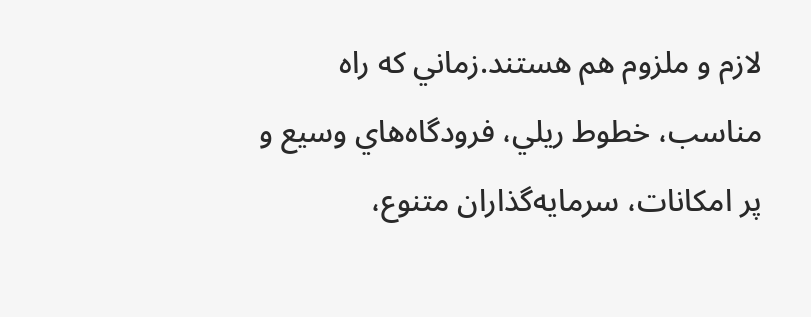لازم و ملزوم هم هستند.زماني كه راه مناسب، خطوط ريلي، فرودگاه‌هاي وسيع و پر امكانات، سرمايه‌گذاران متنوع،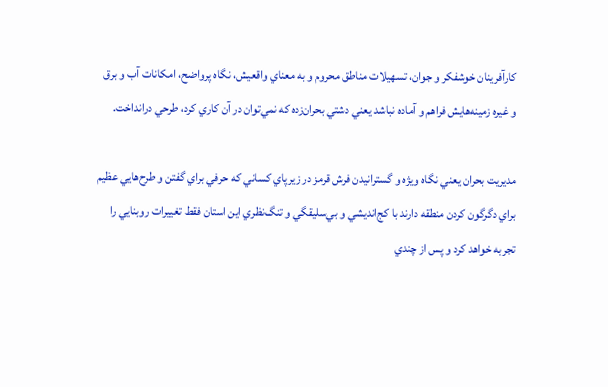كارآفرينان خوشفكر و جوان، تسهيلات مناطق محروم و به معناي واقعيش، نگاه پرواضح، امكانات آب و برق و غيره زمينه‌هايش فراهم و آماده نباشد يعني دشتي بحران‌زده كه نمي‌توان در آن كاري كرد، طرحي درانداخت.

مديريت بحران يعني نگاه ويژه و گسترانيدن فرش قرمز در زيرپاي كساني كه حرفي براي گفتن و طرح‌هايي عظيم براي دگرگون كردن منطقه دارند با كج‌انديشي و بي‌سليقگي و تنگ‌نظري اين استان فقط تغييرات روبنايي را تجربه خواهد كرد و پس از چندي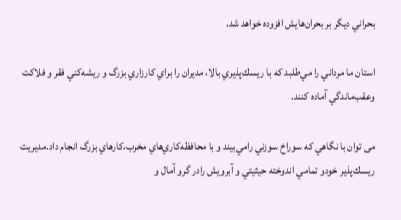بحراني ديگر بر بحران‌هايش افزوده خواهد شد.

استان ما مرداني را مي‌طلبد كه با ريسك‌پذيري بالا، مديران را براي كارزاري بزرگ و ريشه‌كني فقر و فلاكت وعقب‌ماندگي آماده كنند.

می توان با نگاهي كه سوراخ سوزني رامي‌بيند و با محافظه‌كاري‌هاي مخرب،‌كارهاي بزرگ انجام داد.مديريت ريسك‌پذير خودو تمامي اندوخته حيثيتي و آبرويش رادر گرو آمال و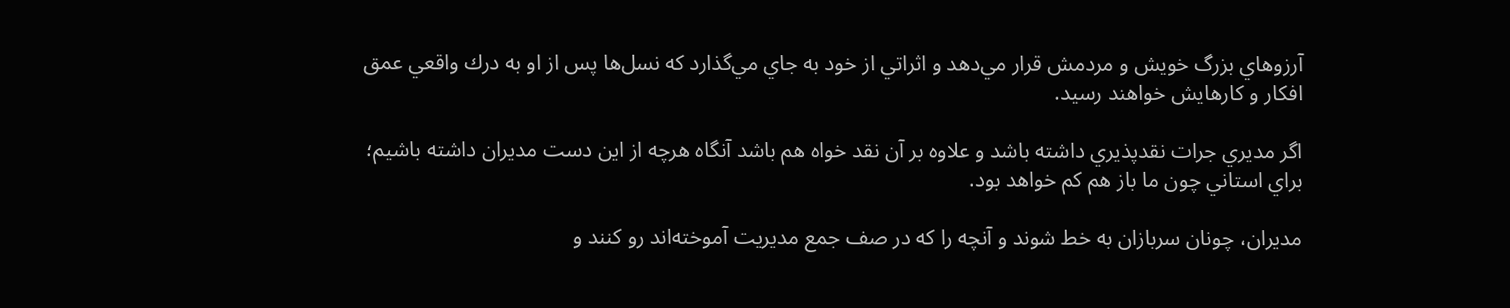آرزوهاي بزرگ خويش و مردمش قرار مي‌دهد و اثراتي از خود به جاي مي‌گذارد كه نسل‌ها پس از او به درك واقعي عمق افكار و كارهايش خواهند رسيد.

اگر مديري جرات نقدپذيري داشته باشد و علاوه بر آن نقد خواه هم باشد آنگاه هرچه از اين دست مديران داشته باشيم؛ براي استاني چون ما باز هم كم خواهد بود.

مديران، چونان سربازان به خط شوند و آنچه را كه در صف جمع مديريت آموخته‌اند رو كنند و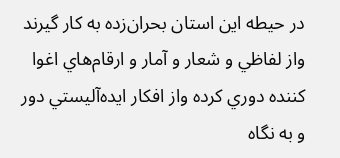در حيطه اين استان بحران‌زده به كار گيرند واز لفاظي و شعار و آمار و ارقام‌هاي اغوا كننده دوري كرده واز افكار ايده‌آليستي دور و به نگاه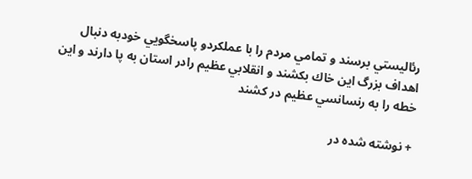رئاليستي برسند و تمامي مردم را با عملكردو پاسخگويي خودبه دنبال اهداف بزرگ اين خاك بكشند و انقلابي عظيم رادر استان به پا دارند و اين خطه را به رنسانسي عظيم در كشند

+ نوشته شده در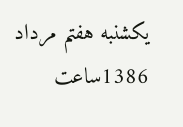یکشنبه هفتم مرداد 1386ساعت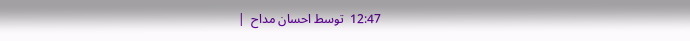12:47  توسط احسان مداح  |